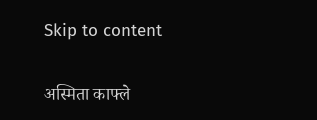Skip to content

अस्मिता काफ्ले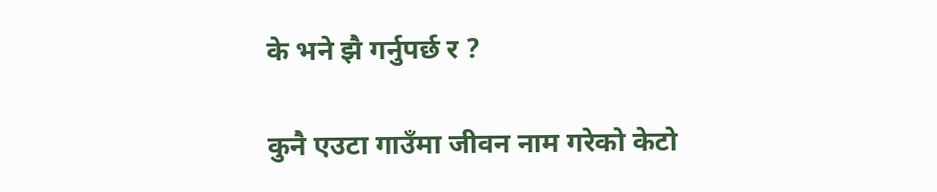के भने झै गर्नुपर्छ र ?

कुनै एउटा गाउँमा जीवन नाम गरेको केटो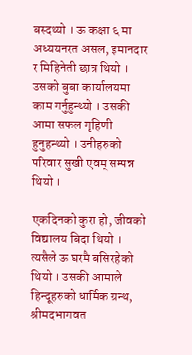बस्दथ्यो । ऊ कक्षा ६ मा अध्ययनरत असल, इमानदार र मिहिनेती छात्र थियो । उसको बुबा कार्यालयमा काम गर्नुहुन्थ्यो । उसकी आमा सफल गृहिणी हुनुहन्थ्यो । उनीहरुको परिवार सुखी एवम् सम्पन्न थियो ।

एकदिनको कुरा हो, जीवको विद्यालय बिदा थियो । त्यसैले ऊ घरमै बसिरहेको थियो । उसकी आमाले हिन्दूहरुको धार्मिक ग्रन्थ, श्रीमदभागवत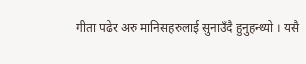गीता पढेर अरु मानिसहरुलाई सुनाउँदै हुनुहन्थ्यो । यसै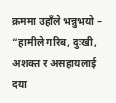क्रममा उहाँले भन्नुभयो – “हामीले गरिब, दुःखी, अशक्त र असहायलाई दया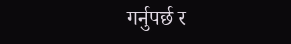गर्नुपर्छ र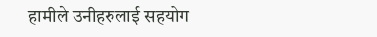हामीले उनीहरुलाई सहयोग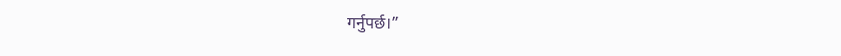गर्नुपर्छ।”